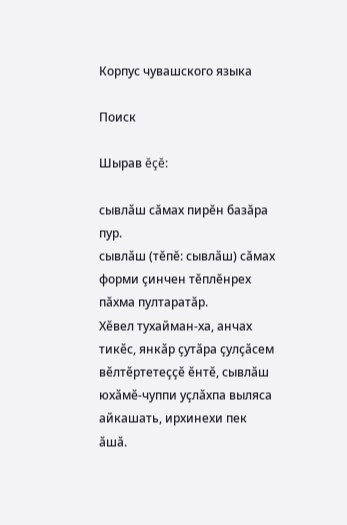Корпус чувашского языка

Поиск

Шырав ĕçĕ:

сывлӑш сăмах пирĕн базăра пур.
сывлӑш (тĕпĕ: сывлӑш) сăмах форми çинчен тĕплĕнрех пăхма пултаратăр.
Хӗвел тухайман-ха, анчах тикӗс, янкӑр ҫутӑра ҫулҫӑсем вӗлтӗртетеҫҫӗ ӗнтӗ, сывлӑш юхӑмӗ-чуппи уҫлӑхпа выляса айкашать, ирхинехи пек ӑшӑ.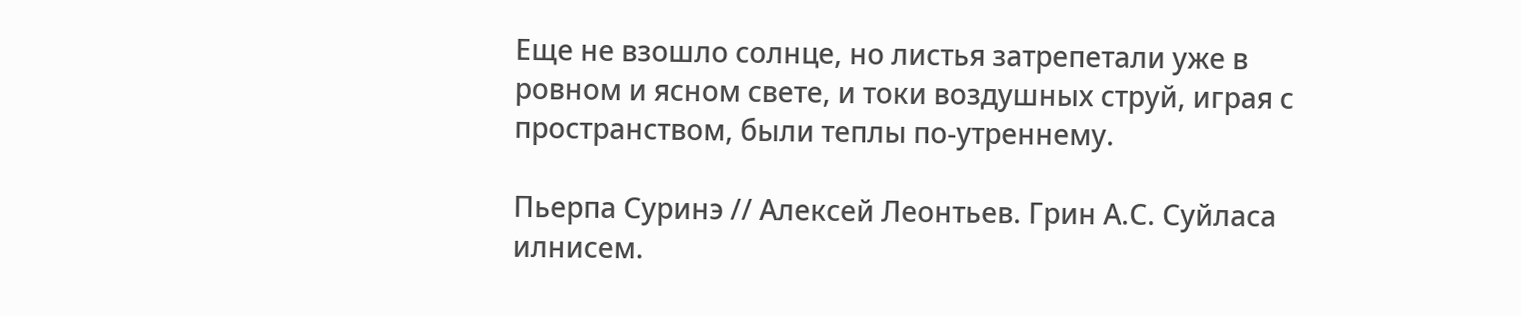Еще не взошло солнце, но листья затрепетали уже в ровном и ясном свете, и токи воздушных струй, играя с пространством, были теплы по-утреннему.

Пьерпа Суринэ // Алексей Леонтьев. Грин А.С. Суйласа илнисем.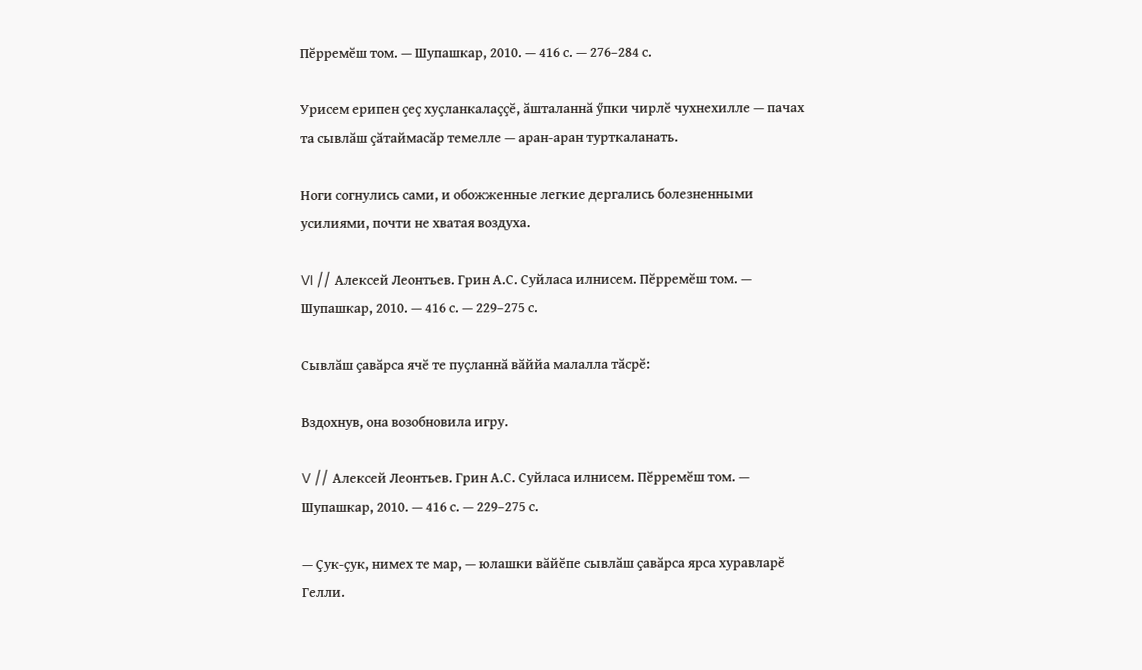Пӗрремӗш том. — Шупашкар, 2010. — 416 с. — 276–284 с.

Урисем ерипен ҫеҫ хуҫланкалаҫҫӗ, ӑшталаннӑ ӳпки чирлӗ чухнехилле — пачах та сывлӑш ҫӑтаймасӑр темелле — аран-аран турткаланать.

Ноги согнулись сами, и обожженные легкие дергались болезненными усилиями, почти не хватая воздуха.

VI // Алексей Леонтьев. Грин А.С. Суйласа илнисем. Пӗрремӗш том. — Шупашкар, 2010. — 416 с. — 229–275 с.

Сывлӑш ҫавӑрса ячӗ те пуҫланнӑ вӑййа малалла тӑсрӗ:

Вздохнув, она возобновила игру.

V // Алексей Леонтьев. Грин А.С. Суйласа илнисем. Пӗрремӗш том. — Шупашкар, 2010. — 416 с. — 229–275 с.

— Ҫук-ҫук, нимех те мар, — юлашки вӑйӗпе сывлӑш ҫавӑрса ярса хуравларӗ Гелли.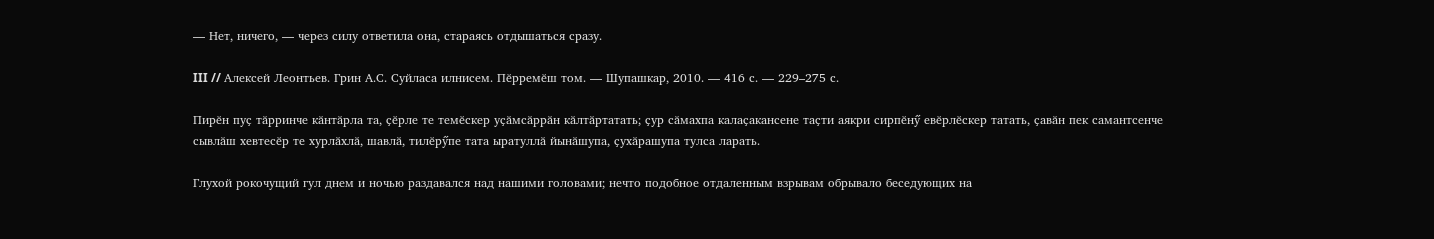— Нет, ничего, — через силу ответила она, стараясь отдышаться сразу.

III // Алексей Леонтьев. Грин А.С. Суйласа илнисем. Пӗрремӗш том. — Шупашкар, 2010. — 416 с. — 229–275 с.

Пирӗн пуҫ тӑрринче кӑнтӑрла та, ҫӗрле те темӗскер уҫӑмсӑррӑн кӑлтӑртатать; ҫур сӑмахпа калаҫакансене таҫти аякри сирпӗнӳ евӗрлӗскер татать, ҫавӑн пек самантсенче сывлӑш хевтесӗр те хурлӑхлӑ, шавлӑ, тилӗрӳпе тата ыратуллӑ йынӑшупа, ҫухӑрашупа тулса ларать.

Глухой рокочущий гул днем и ночью раздавался над нашими головами; нечто подобное отдаленным взрывам обрывало беседующих на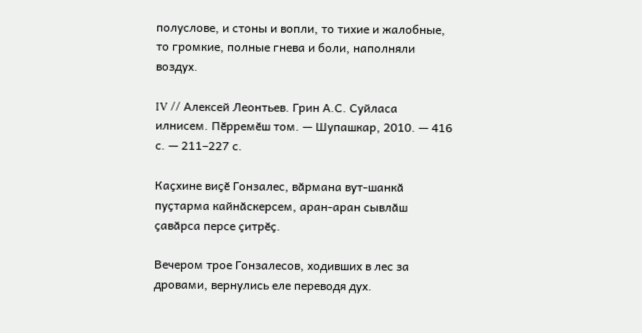полуслове, и стоны и вопли, то тихие и жалобные, то громкие, полные гнева и боли, наполняли воздух.

IV // Алексей Леонтьев. Грин А.С. Суйласа илнисем. Пӗрремӗш том. — Шупашкар, 2010. — 416 с. — 211–227 с.

Каҫхине виҫӗ Гонзалес, вӑрмана вут-шанкӑ пуҫтарма кайнӑскерсем, аран-аран сывлӑш ҫавӑрса персе ҫитрӗҫ.

Вечером трое Гонзалесов, ходивших в лес за дровами, вернулись еле переводя дух.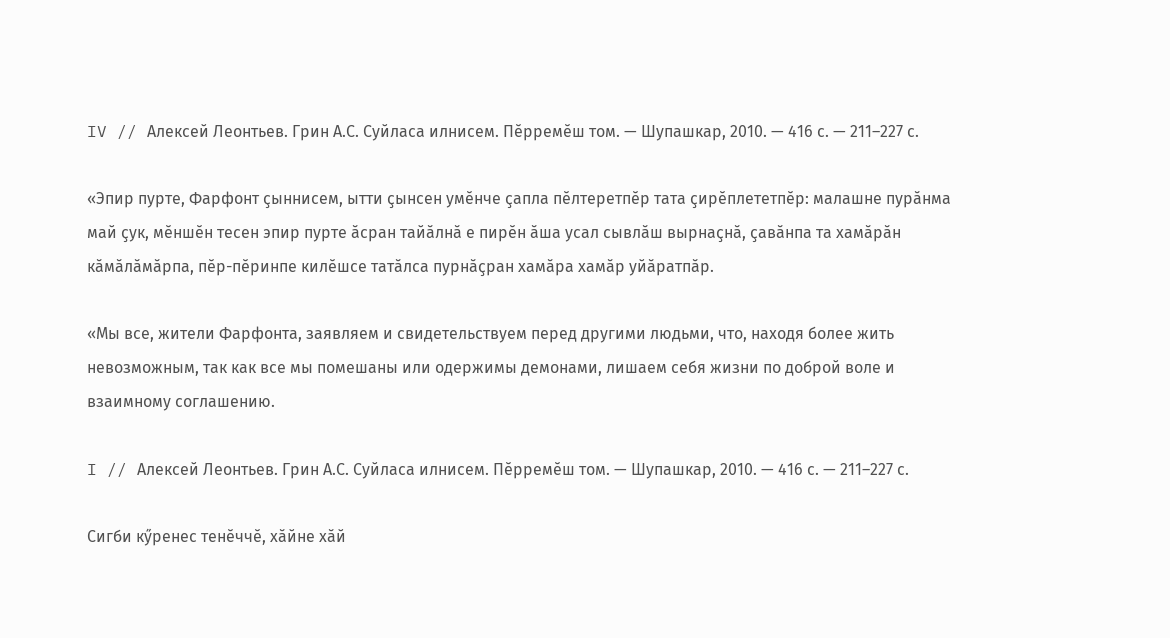IV // Алексей Леонтьев. Грин А.С. Суйласа илнисем. Пӗрремӗш том. — Шупашкар, 2010. — 416 с. — 211–227 с.

«Эпир пурте, Фарфонт ҫыннисем, ытти ҫынсен умӗнче ҫапла пӗлтеретпӗр тата ҫирӗплететпӗр: малашне пурӑнма май ҫук, мӗншӗн тесен эпир пурте ӑсран тайӑлнӑ е пирӗн ӑша усал сывлӑш вырнаҫнӑ, ҫавӑнпа та хамӑрӑн кӑмӑлӑмӑрпа, пӗр-пӗринпе килӗшсе татӑлса пурнӑҫран хамӑра хамӑр уйӑратпӑр.

«Мы все, жители Фарфонта, заявляем и свидетельствуем перед другими людьми, что, находя более жить невозможным, так как все мы помешаны или одержимы демонами, лишаем себя жизни по доброй воле и взаимному соглашению.

I // Алексей Леонтьев. Грин А.С. Суйласа илнисем. Пӗрремӗш том. — Шупашкар, 2010. — 416 с. — 211–227 с.

Сигби кӳренес тенӗччӗ, хӑйне хӑй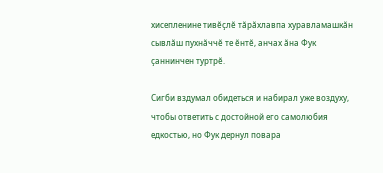хисепленине тивӗҫлӗ тӑрӑхлавпа хуравламашкӑн сывлӑш пухнӑччӗ те ӗнтӗ, анчах ӑна Фук ҫаннинчен туртрӗ.

Сигби вздумал обидеться и набирал уже воздуху, чтобы ответить с достойной его самолюбия едкостью, но Фук дернул повара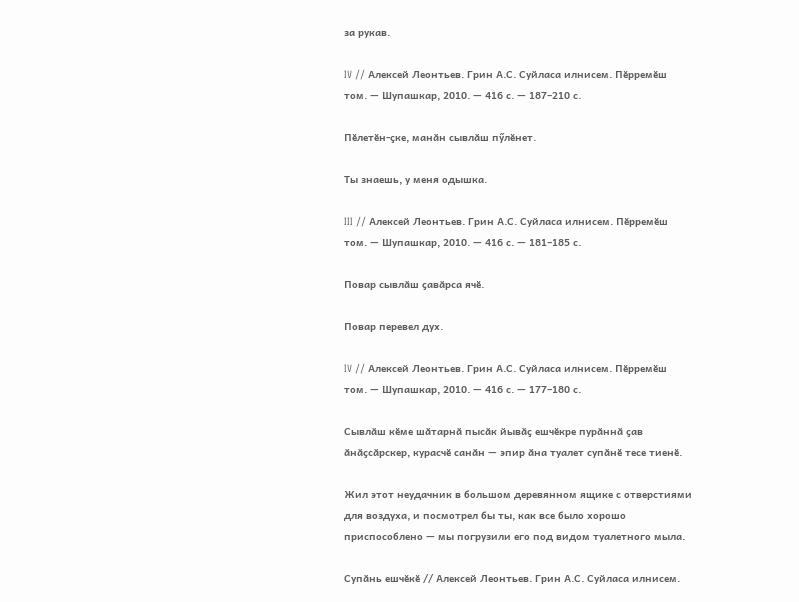за рукав.

IV // Алексей Леонтьев. Грин А.С. Суйласа илнисем. Пӗрремӗш том. — Шупашкар, 2010. — 416 с. — 187–210 с.

Пӗлетӗн-ҫке, манӑн сывлӑш пӳлӗнет.

Ты знаешь, у меня одышка.

III // Алексей Леонтьев. Грин А.С. Суйласа илнисем. Пӗрремӗш том. — Шупашкар, 2010. — 416 с. — 181–185 с.

Повар сывлӑш ҫавӑрса ячӗ.

Повар перевел дух.

IV // Алексей Леонтьев. Грин А.С. Суйласа илнисем. Пӗрремӗш том. — Шупашкар, 2010. — 416 с. — 177–180 с.

Сывлӑш кӗме шӑтарнӑ пысӑк йывӑҫ ешчӗкре пурӑннӑ ҫав ӑнӑҫсӑрскер, курасчӗ санӑн — эпир ӑна туалет супӑнӗ тесе тиенӗ.

Жил этот неудачник в большом деревянном ящике с отверстиями для воздуха, и посмотрел бы ты, как все было хорошо приспособлено — мы погрузили его под видом туалетного мыла.

Супӑнь ешчӗкӗ // Алексей Леонтьев. Грин А.С. Суйласа илнисем.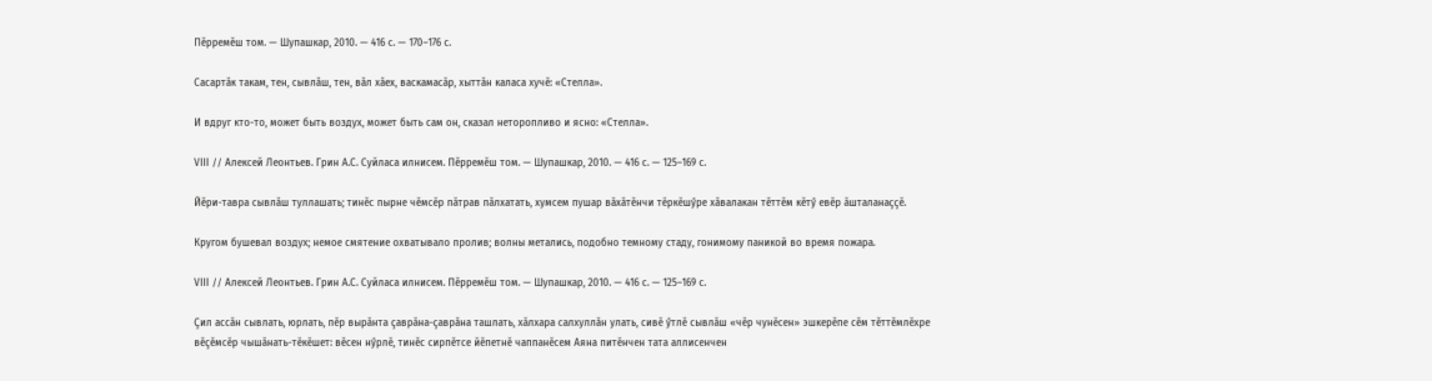Пӗрремӗш том. — Шупашкар, 2010. — 416 с. — 170–176 с.

Сасартӑк такам, тен, сывлӑш, тен, вӑл хӑех, васкамасӑр, хыттӑн каласа хучӗ: «Стелла».

И вдруг кто-то, может быть воздух, может быть сам он, сказал неторопливо и ясно: «Стелла».

VIII // Алексей Леонтьев. Грин А.С. Суйласа илнисем. Пӗрремӗш том. — Шупашкар, 2010. — 416 с. — 125–169 с.

Йӗри-тавра сывлӑш туллашать; тинӗс пырне чӗмсӗр пӑтрав пӑлхатать, хумсем пушар вӑхӑтӗнчи тӗркӗшӳре хӑвалакан тӗттӗм кӗтӳ евӗр ӑшталанаҫҫӗ.

Кругом бушевал воздух; немое смятение охватывало пролив; волны метались, подобно темному стаду, гонимому паникой во время пожара.

VIII // Алексей Леонтьев. Грин А.С. Суйласа илнисем. Пӗрремӗш том. — Шупашкар, 2010. — 416 с. — 125–169 с.

Ҫил ассӑн сывлать, юрлать, пӗр вырӑнта ҫаврӑна-ҫаврӑна ташлать, хӑлхара салхуллӑн улать, сивӗ ӳтлӗ сывлӑш «чӗр чунӗсен» эшкерӗпе сӗм тӗттӗмлӗхре вӗҫӗмсӗр чышӑнать-тӗкӗшет: вӗсен нӳрлӗ, тинӗс сирпӗтсе йӗпетнӗ чаппанӗсем Аяна питӗнчен тата аллисенчен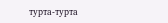турта-турта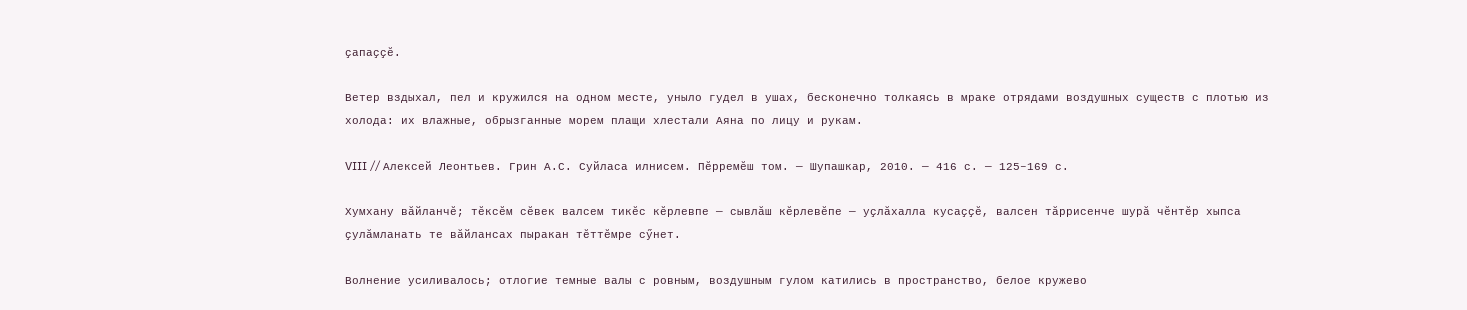ҫапаҫҫӗ.

Ветер вздыхал, пел и кружился на одном месте, уныло гудел в ушах, бесконечно толкаясь в мраке отрядами воздушных существ с плотью из холода: их влажные, обрызганные морем плащи хлестали Аяна по лицу и рукам.

VIII // Алексей Леонтьев. Грин А.С. Суйласа илнисем. Пӗрремӗш том. — Шупашкар, 2010. — 416 с. — 125–169 с.

Хумхану вӑйланчӗ; тӗксӗм сӗвек валсем тикӗс кӗрлевпе — сывлӑш кӗрлевӗпе — уҫлӑхалла кусаҫҫӗ, валсен тӑррисенче шурӑ чӗнтӗр хыпса ҫулӑмланать те вӑйлансах пыракан тӗттӗмре сӳнет.

Волнение усиливалось; отлогие темные валы с ровным, воздушным гулом катились в пространство, белое кружево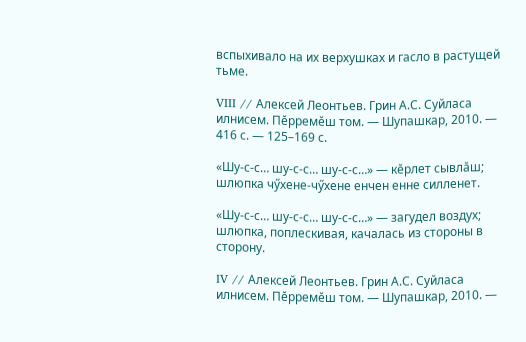вспыхивало на их верхушках и гасло в растущей тьме.

VIII // Алексей Леонтьев. Грин А.С. Суйласа илнисем. Пӗрремӗш том. — Шупашкар, 2010. — 416 с. — 125–169 с.

«Шу-с-с… шу-с-с… шу-с-с…» — кӗрлет сывлӑш; шлюпка чӳхене-чӳхене енчен енне силленет.

«Шу-с-с… шу-с-с… шу-с-с…» — загудел воздух; шлюпка, поплескивая, качалась из стороны в сторону.

IV // Алексей Леонтьев. Грин А.С. Суйласа илнисем. Пӗрремӗш том. — Шупашкар, 2010. —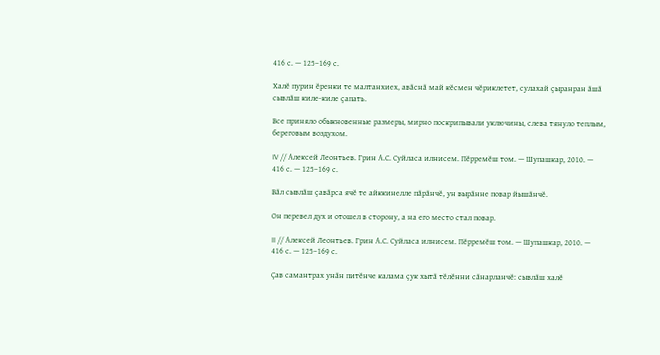416 с. — 125–169 с.

Халӗ пурин ӗренки те малтанхиех, авӑснӑ май кӗсмен чӗриклетет, сулахай ҫыранран ӑшӑ сывлӑш киле-киле ҫапать.

Все приняло обыкновенные размеры, мирно поскрипывали уключины, слева тянуло теплым, береговым воздухом.

IV // Алексей Леонтьев. Грин А.С. Суйласа илнисем. Пӗрремӗш том. — Шупашкар, 2010. — 416 с. — 125–169 с.

Вӑл сывлӑш ҫавӑрса ячӗ те айккинелле пӑрӑнчӗ, ун вырӑнне повар йышӑнчӗ.

Он перевел дух и отошел в сторону, а на его место стал повар.

II // Алексей Леонтьев. Грин А.С. Суйласа илнисем. Пӗрремӗш том. — Шупашкар, 2010. — 416 с. — 125–169 с.

Ҫав самантрах унӑн питӗнче калама ҫук хытӑ тӗлӗнни сӑнарланчӗ: сывлӑш халӗ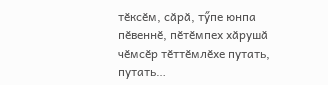тӗксӗм, сӑрӑ, тӳпе юнпа пӗвеннӗ, пӗтӗмпех хӑрушӑ чӗмсӗр тӗттӗмлӗхе путать, путать…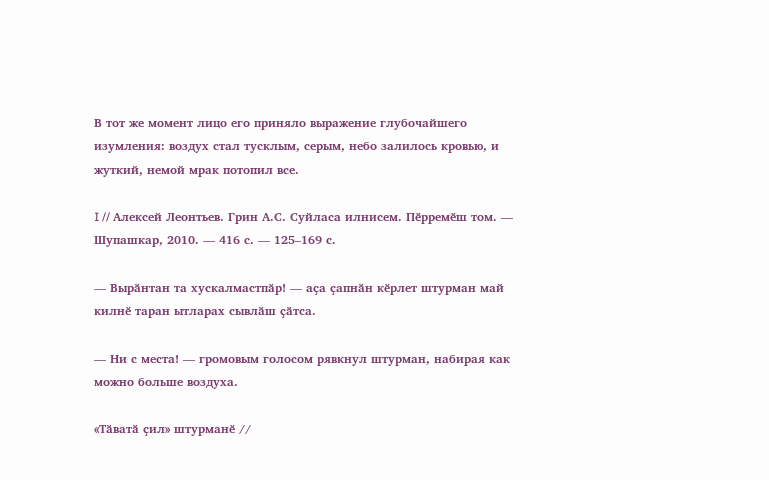В тот же момент лицо его приняло выражение глубочайшего изумления: воздух стал тусклым, серым, небо залилось кровью, и жуткий, немой мрак потопил все.

I // Алексей Леонтьев. Грин А.С. Суйласа илнисем. Пӗрремӗш том. — Шупашкар, 2010. — 416 с. — 125–169 с.

— Вырӑнтан та хускалмастпӑр! — аҫа ҫапнӑн кӗрлет штурман май килнӗ таран ытларах сывлӑш ҫӑтса.

— Ни с места! — громовым голосом рявкнул штурман, набирая как можно больше воздуха.

«Тӑватӑ ҫил» штурманӗ //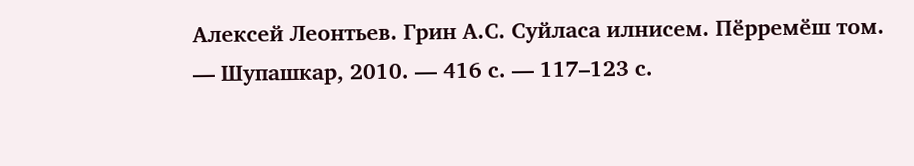Алексей Леонтьев. Грин А.С. Суйласа илнисем. Пӗрремӗш том. — Шупашкар, 2010. — 416 с. — 117–123 с.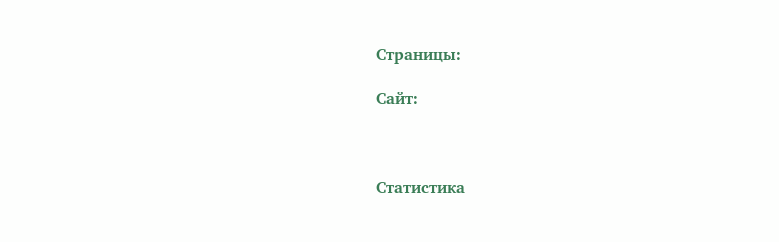Страницы:

Сайт:



Статистика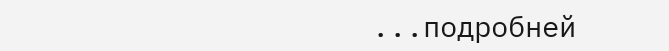...подробней